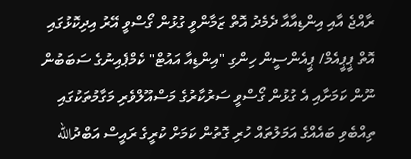ރާއްޖެ އާއި އިންޑިއާއާ ދެމެދު އޮތް ޒަމާންވީ ގުޅުން ގޯސްވީ އޭރު އިދިކޮޅުގައި އޮތް ޕީޕީއެމް/ ޕީއެންސީން ހިންގި "އިންޑިއާ އައުޓް" ކެމްޕެއިނުގެ ސަބަބުން ނޫން ކަމަށާއި އެ ގުޅުން ގޯސްވީ ސަރުކާރުގެ މަސްއޫލްވެރި މަގާމުތަކުގައި ތިއްބެވި ބައެއްގެ އަމަލުތައް ހުރި ގޮތުން ކަމަށް ކުރީގެ ރައީސް އަބްދުالله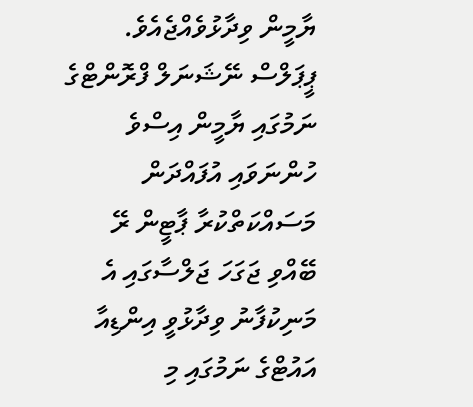ޔާމީން ވިދާޅުވެއްޖެއެވެ.
ޕީޕަލްސް ނޭޝަނަލް ފްރޮންޓްގެ ނަމުގައި ޔާމީން އިސްވެ ހުންނަވައި އުފައްދަން މަސައްކަތްކުރާ ޕާޓީން ރޭ ބޭއްވި ޖަގަހަ ޖަލްސާގައި އެ މަނިކުފާނު ވިދާޅުވީ އިންޑިއާ އައުޓްގެ ނަމުގައި މި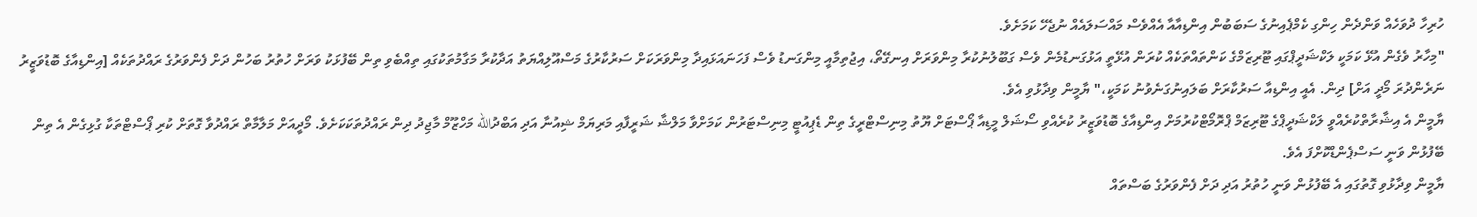ހުރިހާ ދުވަހެއް ވަންދެން ހިންގި ކެމްޕެއިނުގެ ސަބަބުން އިންޑިއާއާ އެއްވެސް މައްސަލައެއް ނުޖެހޭ ކަމަށެވެ.
"މިހާރު ވެގެން އުޅޭ ކަމަކީ ލަކްޝަދީޕްގައި ޓޫރިޒަމްގެ ކަންތައްތަކެއް ކުރަން އުޅޭތީ އަޅުގަނޑުމެން ވެސް ގަބޫލުނުކުރާ މިންވަރަށް އިނގޭތޯ، އިޖުތިމާއީ މިންގަނޑު ވެސް ފަހަނައަޅައިދާ މިންވަރަކަށް ސަރުކާރުގެ މަސްއޫލިއްޔަތު އަދާކުރާ މަގާމުތަކުގައި ތިއްބެވި ތިން ބޭފުޅަކު ވަރަށް ހުތުރު ބަހުން ދަށް ފެންވަރުގެ ރައްދުތަކެއް [އިންޑިއާގެ ބޮޑުވަޒީރު ނަރެންދުރަ މޯދީ އަށް] ދިން. އެއީ އިންޑިއާ ސަރުކާރަށް ބަލައިނުގަނެވުނު ކަމަކީ،" ޔާމީން ވިދާޅުވި އެވެ.
ޔާމީން އެ އިޝާރާތްކުރެއްވީ ލަކްޝަދީޕްގެ ޓޫރިޒަމް ޕްރޮމޯޓްކުރުމަށް އިންޑިއާގެ ބޮޑުވަޒީރު ކުރެއްވި ސޯޝަލް މީޑިއާ ޕޯސްޓަށް ޔޫތު މިނިސްޓްރީގެ ތިން ޑެޕިއުޓީ މިނިސްޓަރުން ކަމަށްވާ މަލްޝާ ޝަރީފާއި މަރިޔަމް ޝިއުނާ އަދި އަބްދުالله މަހްޒޫމް މާޖިދު ދިން ރައްދުތަކަކަށެވެ. މޯދީއަށް މަލާމާތް ރައްދުވާ ގޮތަށް ކުރި ޕޯސްޓްތަކާ ގުޅިގެން އެ ތިން ބޭފުޅުން ވަނީ ސަސްޕެންޑްކޮށްފަ އެވެ.
ޔާމީން ވިދާޅުވި ގޮތުގައި އެ ބޭފުޅުން ވަނީ ހުތުރު އަދި ދަށް ފެންވަރުގެ ބަސްތައް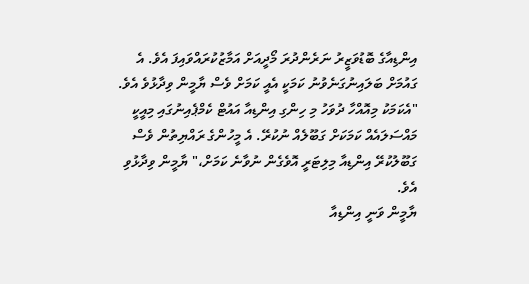އިންޑިއާގެ ބޮޑުވަޒީރު ނަރެންދުރަ މޯދީއަށް އަމާޒުކުރައްވައިފަ އެވެ. އެ ގައުމަށް ބަލައިނުގަނެވުނު ކަމަކީ އެއީ ކަމަށް ވެސް ޔާމީން ވިދާޅުވެ އެވެ.
"އެކަމަކު މިއޮއްހާ ދުވަހު މި ހިންގި އިންޑިއާ އައުޓް ކެމްޕެއިނުގައި މިއީކީ މައްސަލައެއް ކަމަކަށް ގަބޫލެއް ނުކުރޭ. އެ މީހުންގެ ރައްޔިތުން ވެސް ގަބޫލުކުރޭ އިންޑިއާ މިލިޓަރީ އޮވެގެން ނުވާނެ ކަމަށް،" ޔާމީން ވިދާޅުވި އެވެ.
ޔާމީން ވަނީ އިންޑިއާ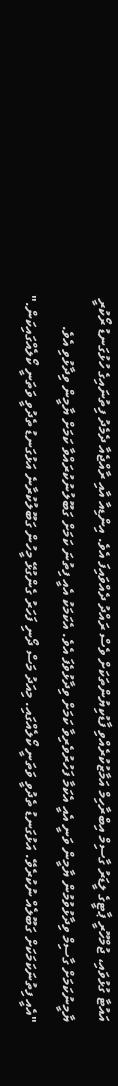އައުޓާ ގުޅުވައި، ޖުމްހޫރީ ޕާޓީގެ ލީޑަރު ގާސިމް އިބްރާހިމް އަމާޒުކުރެއްވި ފާޑުކިޔުންތަކަށް ވެސް ރައްދު ދެއްވައިފަ އެވެ. އިންޑިއާ އާއި ރާއްޖެއާ ދެމެދު ފިތުނައިގެ ހުޅުގަނޑު ރޯކުރީ ޔާމީނުކަމަށް ގާސިމް ވިދާޅުވުމުން ޔާމީން ވަނީ އެއީ އެކަމާ ފަހުރުވެރިވާ ކަމަށް ވިދާޅުވެފަ އެވެ. އެކަމަކު އެއީ ފިތުނަ ކަމަށް ގަބޫލުނުކުރައްވާ ކަމަށް ޔާމީން ވިދާޅުވި އެވެ.
"އެއީ ފިތުނަކަމަކަށް ގަބޫލެއް ނުކުރެވޭ. އަޅުގަނޑު ތެދުވީ ވަތަނީ ކޯލެއްގައި. މިއަދު މަސް ދޯނި ފަހަރު ގެންގުޅޭ މީހުން ގަބޫލުކުރާނެ އަޅުގަނޑު ތެދުވީ ވަތަނީ ކޯލެއްގައިކަން."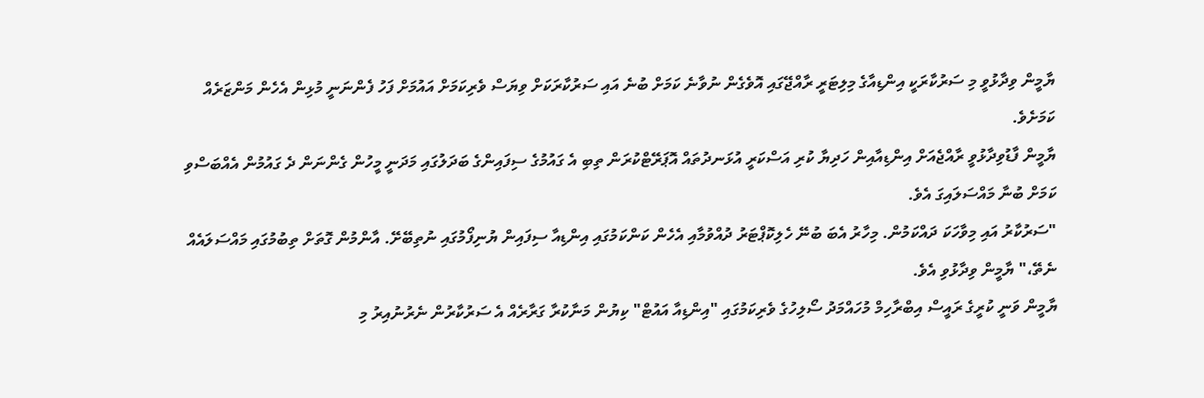ޔާމީން ވިދާޅުވީ މި ސަރުކާރަކީ އިންޑިއާގެ މިލިޓަރީ ރާއްޖޭގައި އޮވެގެން ނުވާނެ ކަމަށް ބުނެ އައި ސަރުކާރަކަށް ވިޔަސް ވެރިކަމަށް އައުމަށް ފަހު ފެންނަނީ މުޅިން އެހެން މަންޒަރެއް ކަމަށެވެ.
ޔާމީން ފާޑުވިދާޅުވީ ރާއްޖެއަށް އިންޑިއާއިން ހަދިޔާ ކުރި އަސްކަރީ އުޅަނދުތައް އޮޕަރޭޓްކުރަން ތިބި އެ ގައުމުގެ ސިފައިންގެ ބަދަލުގައި މަދަނީ މީހުން ގެންނަން ދެ ގައުމުން އެއްބަސްވި ކަމަށް ބުނާ މައްސަލައިގަ އެވެ.
"ސަރުކާރު އައި މިވާހަކަ ދައްކަމުން. މިހާރު އެބަ ބުނޭ ހެލިކޮޕްޓަރު ދުއްވުމާއި އެހެން ކަންކަމުގައި އިންޑިއާ ސިފައިން ޔުނިފޯމުގައި ނުތިބޭށޭ. އާންމުން ގޮތަށް ތިބުމުގައި މައްސަލައެއް ނެތޭ،" ޔާމީން ވިދާޅުވި އެވެ.
ޔާމީން ވަނީ ކުރީގެ ރައީސް އިބްރާހިމް މުހައްމަދު ސޯލިހުގެ ވެރިކަމުގައި "އިންޑިއާ އައުޓް" ކިޔުން މަނާކުރާ ގަރާރެއް އެ ސަރުކާރުން ނެރުނުއިރު މި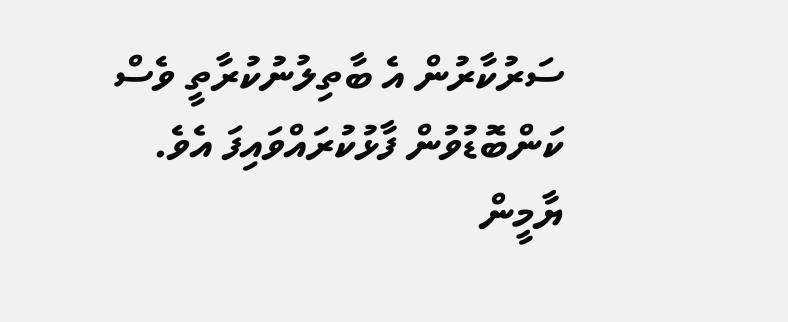ސަރުކާރުން އެ ބާތިލުނުކުރާތީ ވެސް ކަންބޮޑުވުން ފާޅުކުރައްވައިފަ އެވެ.
ޔާމީން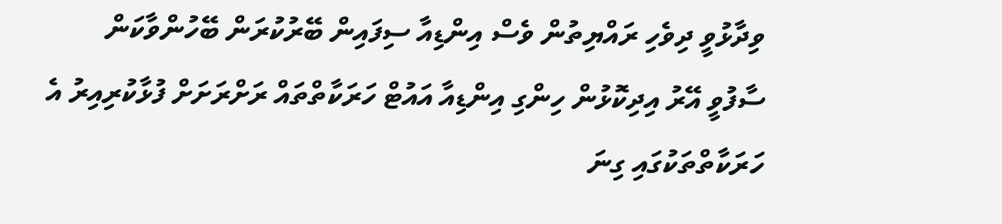ވިދާޅުވީ ދިވެހި ރައްޔިތުން ވެސް އިންޑިއާ ސިފައިން ބޭރުކުރަން ބޭހުންވާކަން ސާފުވީ އޭރު އިދިކޮޅުން ހިންގި އިންޑިއާ އައުޓް ހަރަކާތްތައް ރަށްރަށަށް ފުޅާކުރިއިރު އެ ހަރަކާތްތަކުގައި ގިނަ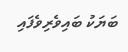ބަޔަކު ބައިވެރިވެފައި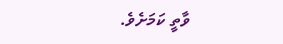ވާތީ ކަމަށެވެ.